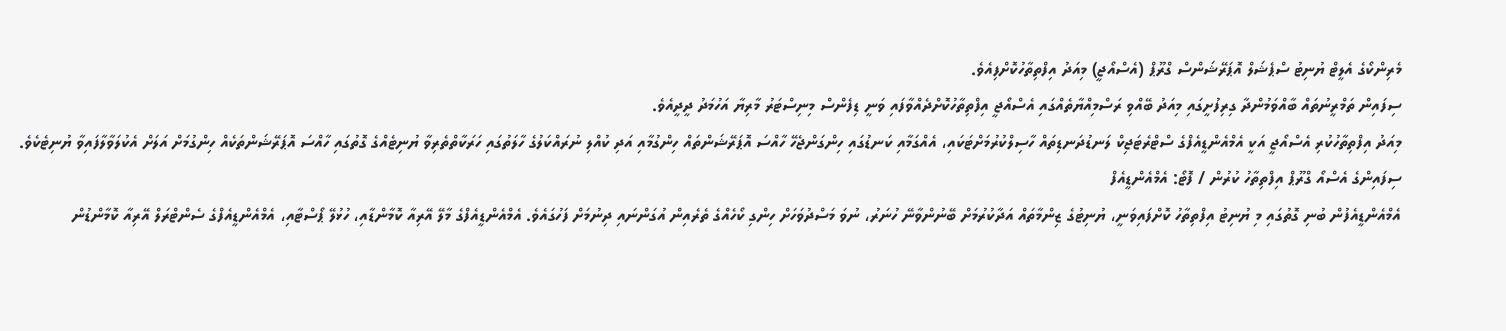މެރިންކޯގެ އެލީޓް ޔުނިޓު ސްޕެޝަލް އޮޕަރޭޝަންސް ގްރޫޕް (އެސްއޯޖީ) މިއަދު އިފްތިތާހުކޮށްފިއެވެ.
ސިފައިން ތަމްރީނުތައް ބާއްވަމުންދާ ގިރިފުށީގައި މިއަދު ބޭއްވި ރަސްމިއްޔާތެއްގައި އެސްއޯޖީ އިފްތިތާހުކޮށްދެއްވާފައި ވަނީ ޑިފެންސް މިނިސްޓަރު މާރިޔާ އަހުމަދު ދީދީއެވެ.
މިއަދު އިފްތިތާހުކުރި އެސްއޯޖީ އަކީ އެމްއެންޑީއެފްގެ ސްޓްރެޓަޖިކް ލަނޑުދަނޑިތައް ހާސިލްކުރުމަށްޓަކައި، އެއްގަމާއި ކަނޑުގައި ހިންގަންޖެހޭ ހާއްސަ އޮޕަރޭޝަންތައް ހިންގުމާއި އަދި ކުއްލި ނުރައްކަލުގެ ހާލަތުގައި ހަރަކާތްތެރިވާ ޔުނިޓެއްގެ ގޮތުގައި ހާއްސަ އޮޕަރޭޝަންތަކެއް ހިންގުމަށް އަލަށް އެކުލަވާލާފައިވާ ޔުނިޓެކެވެ.
ސިފައިންގެ އެސްއޯ ގްރޫޕް އިފްތިތާހު ކުރުން / ފޮޓޯ: އެމްއެންޑީއެފް
އެމްއެންޑީއެފުން ބުނި ގޮތުގައި މި ޔުނިޓު އިފްތިތާހު ކޮށްފައިވަނީ، ޔުނިޓުގެ ޒިންމާތައް އަދާކުރުމަށް ބޭނުންވާނޭ ހުނަރު، ނުވަ މަސްދުވަހަށް ހިންގި ކޯހެއްގެ ތެރެއިން އުގަންނައި ދިނުމަށް ފަހުގައެވެ. އެމްއެންޑީއެފްގެ މާލޭ އޭރިއާ ކޮމާންޑާއި، ހުޅުލޭ ޕޯސްޓާއި، އެމްއެންޑީއެފްގެ ސެންޓްރަލް އޭރިއާ ކޮމާންޑުން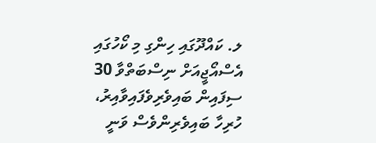ލ. ކައްދޫގައި ހިންގި މި ކޯހުގައި އެސްއޯޖީއަށް ނިސްބަތްވާ 30 ސިފައިން ބައިވެރިވެފައިވާއިރު، ހުރިހާ ބައިވެރިންވެސް ވަނީ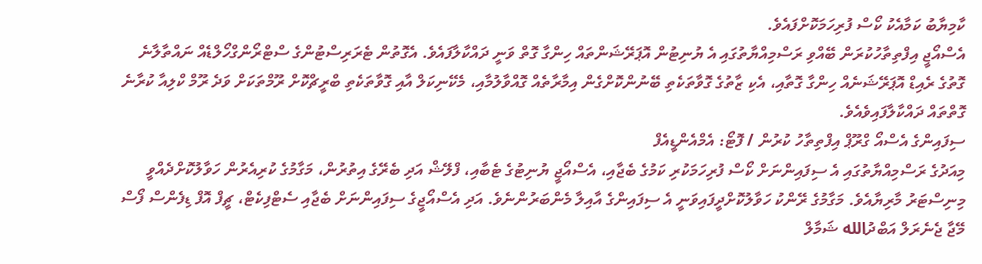ކާމިޔާބު ކަމާއެކު ކޯސް ފުރިހަމަކޮށްފައެވެ.
އެސްއޯޖީ އިފްތިތާހުކުރަން ބޭއްވި ރަސްމިއްޔާތުގައި އެ ޔުނިޓުން އޮޕަރޭޝަންތައް ހިންގާ ގޮތް ވަނީ ދައްކާލާފައެވެ. އެގޮތުން ޓެރަރިސްޓުންގެ ސްޓްރޯންގްހޯލްޑެއް ނައްތާލާނެ ގޮތުގެ ރެއިޑް އޮޕަރޭޝަނެއް ހިންގާ ގޮތާއި، އެކި ޒާތުގެ ގޮވާތަކެތި ބޭނުންކޮށްގެން އިމާރާތެއް ގޮއްވާލުމާއި، މެކޭނިކަލް އާއި ގޮވާތަކެތި ބްރީޗްކޮށް ރޫމްތަކަށް ވަދެ ރޫމް ކްލިއާ ކުރާނެ ގޮތްތައް ދައްކާލާފައިވެއެވެ.
ސިފައިންގެ އެސްއޯ ގްރޫޕް އިފްތިތާހު ކުރުން / ފޮޓޯ: އެމްއެންޑީއެފް
މިއަދުގެ ރަސްމިއްޔާތުގައި އެ ސިފައިންނަށް ކޯސް ފުރިހަމަކުރި ކަމުގެ ބެޖާއި، އެސްއޯޖީ ޔުނިޓުގެ ޓެބާއި، ފްލޭޝް އަދި ބެރޭގެ އިތުރުން، މަގާމުގެ ކުރިއެރުން ހަވާލުކޮށްދެއްވީ މިނިސްޓަރު މާރިޔާއެވެ. މަގާމުގެ ރޭންކު ހަވާލުކޮށްދީފައިވަނީ އެ ސިފައިންގެ އާއިލާ މެންބަރުންނެވެ. އަދި އެސްއޯޖީގެ ސިފައިންނަށް ބެޖާއި ސެޓްފިކެޓް، ޗީފް އޮފް ޑިފެންސް ފޯސް މޭޖާ ޖެނެރަލް އަބްދުالله ޝަމާލް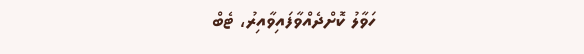ހަވާލު ކޮށްދެއްވާފައިވާއިރު، ޓެބް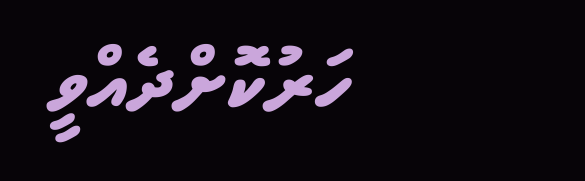ހަރުކޮށްދެއްވީ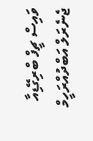ވައިސް ޗީފް ބްރިގޭޑިއާ ޖެނެރަލް އަބްދުއްރަހީމް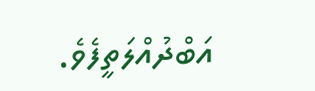އަބްދުއްލަތީފެވެ.